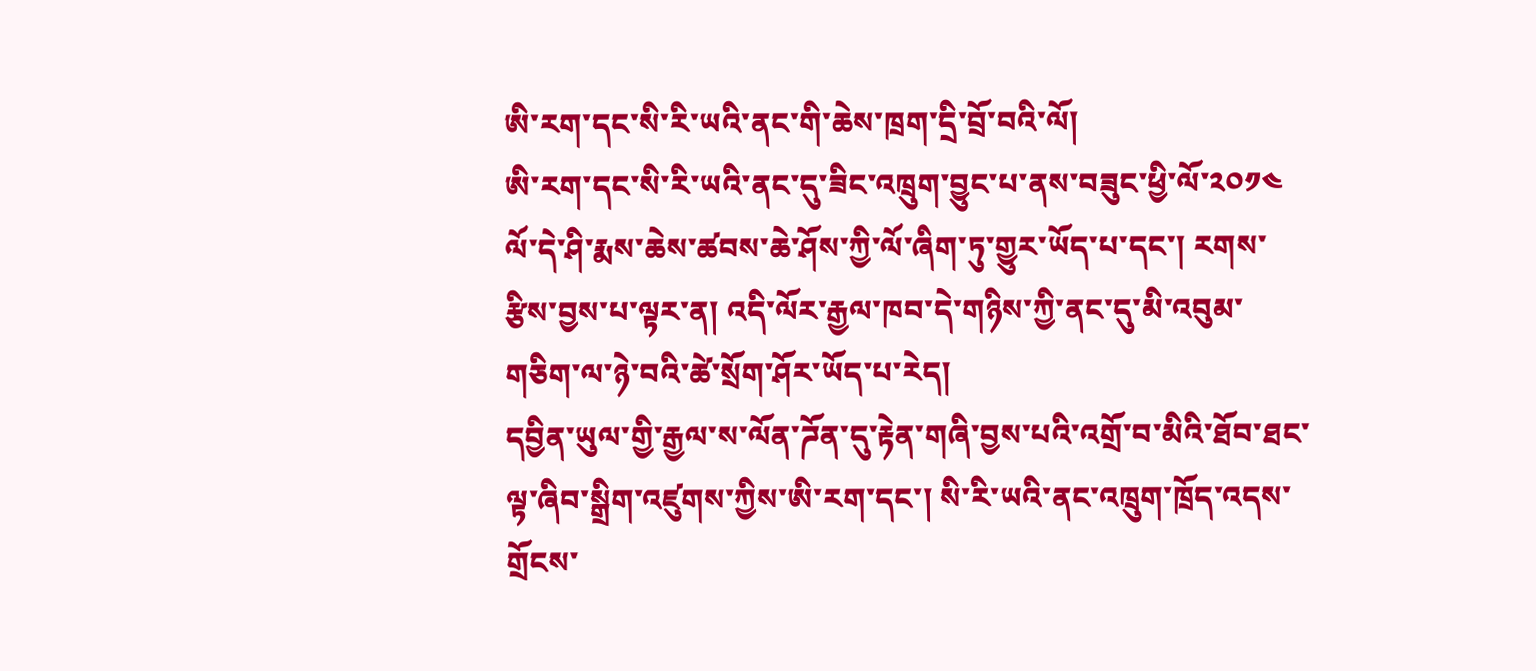ཨི་རག་དང་སི་རི་ཡའི་ནང་གི་ཆེས་ཁྲག་དྲི་བྲོ་བའི་ལོ།
ཨི་རག་དང་སི་རི་ཡའི་ནང་དུ་ཟིང་འཁྲུག་བྱུང་པ་ནས་བཟུང་ཕྱི་ལོ་༢༠༡༤ ལོ་དེ་ཤི་རྨས་ཆེས་ཚབས་ཆེ་ཤོས་ཀྱི་ལོ་ཞིག་ཏུ་གྱུར་ཡོད་པ་དང་། རགས་རྩིས་བྱས་པ་ལྟར་ན། འདི་ལོར་རྒྱལ་ཁབ་དེ་གཉིས་ཀྱི་ནང་དུ་མི་འབུམ་གཅིག་ལ་ཉེ་བའི་ཚེ་སྲོག་ཤོར་ཡོད་པ་རེད།
དབྱིན་ཡུལ་གྱི་རྒྱལ་ས་ལོན་ཌོན་དུ་རྟེན་གཞི་བྱས་པའི་འགྲོ་བ་མིའི་ཐོབ་ཐང་ལྟ་ཞིབ་སྒྲིག་འཛུགས་ཀྱིས་ཨི་རག་དང་། སི་རི་ཡའི་ནང་འཁྲུག་ཁྲོད་འདས་གྲོངས་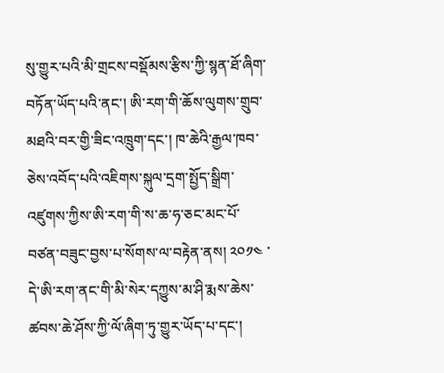སུ་གྱུར་པའི་མི་གྲངས་བསྡོམས་རྩིས་ཀྱི་སྙན་ཐོ་ཞིག་བཏོན་ཡོད་པའི་ནང་། ཨི་རག་གི་ཆོས་ལུགས་གྲུབ་མཐའི་བར་གྱི་ཟིང་འཁྲུག་དང་། ཁ་ཆེའི་རྒྱལ་ཁབ་ཅེས་འབོད་པའི་འཇིགས་སྐུལ་དྲག་སྤྱོད་སྒྲིག་འཛུགས་ཀྱིས་ཨི་རག་གི་ས་ཆ་ཧ་ཅང་མང་པོ་བཙན་བཟུང་བྱས་པ་སོགས་ལ་བརྟེན་ནས། ༢༠༡༤ ་དེ་ཨི་རག་ནང་གི་མི་སེར་དཀྱུས་མ་ཤི་རྨས་ཆེས་ཚབས་ཆེ་ཤོས་ཀྱི་ལོ་ཞིག་ཏུ་གྱུར་ཡོད་པ་དང་།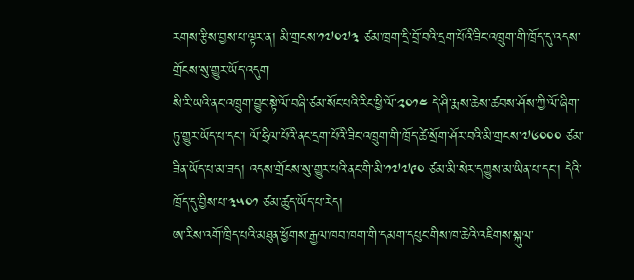རགས་རྩིས་བྱས་པ་ལྟར་ན། མི་གྲངས་༡༧༠༧༣ ཙམ་ཁྲག་དྲི་བྲོ་བའི་དྲག་པོའི་ཟིང་འཁྲུག་གི་ཁྲོད་དུ་འདས་གྲོངས་སུ་གྱུར་ཡོད་འདུག
སི་རི་ཡའི་ནང་འཁྲུག་བྱུང་སྟེ་ལོ་བཞི་ཙམ་སོང་པའི་རིང་ཕྱི་ལོ་༢༠༡༤ དེ་ཤི་རྨས་ཆེས་ཚབས་ཤོས་ཀྱི་ལོ་ཞིག་ཏུ་གྱུར་ཡོད་པ་དང་། ལོ་ཧྲིལ་པོའི་ནང་དྲག་པོའི་ཟིང་འཁྲུག་གི་ཁྲོད་ཚེ་སྲོག་ཤོར་བའི་མི་གྲངས་༧༦༠༠༠ ཙམ་ཟིན་ཡོད་པ་མ་ཟད། འདས་གྲོངས་སུ་གྱུར་པའི་ནང་གི་མི་༡༧༧༩༠ ཙམ་མི་སེར་དཀྱུས་མ་ཡིན་པ་དང་། དེའི་ཁྲོད་དུ་བྱིས་པ་༣༥༠༡ ཙམ་ཚུད་ཡོད་པ་རེད།
ཨ་རིས་འགོ་ཁྲིད་པའི་མཐུན་ཕྱོགས་རྒྱལ་ཁབ་ཁག་གི་དམག་དཔུང་གིས་ཁ་ཆེའི་འཇིགས་སྐུལ་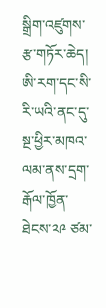སྒྲིག་འཛུགས་རྩ་གཏོར་ཆེད། ཨི་རག་དང་སི་རི་ཡའི་ནང་དུ་སྔ་ཕྱིར་མཁའ་ལམ་ནས་དྲག་རྒོལ་ཁྱོན་ཐེངས་༢༩ ཙམ་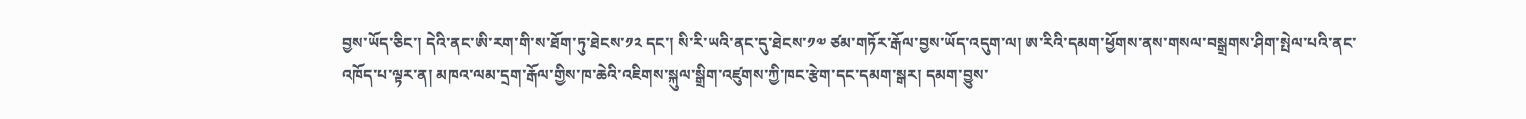བྱས་ཡོད་ཅིང་། དེའི་ནང་ཨི་རག་གི་ས་ཐོག་ཏུ་ཐེངས་༡༢ དང་། སི་རི་ཡའི་ནང་དུ་ཐེངས་༡༧ ཙམ་གཏོར་རྒོལ་བྱས་ཡོད་འདུག་ལ། ཨ་རིའི་དམག་ཕྱོགས་ནས་གསལ་བསྒྲགས་ཤིག་སྤེལ་པའི་ནང་འཁོད་པ་ལྟར་ན། མཁའ་ལམ་དྲག་རྒོལ་གྱིས་ཁ་ཆེའི་འཇིགས་སྐུལ་སྒྲིག་འཛུགས་ཀྱི་ཁང་རྩེག་དང་དམག་སྒར། དམག་བྱུས་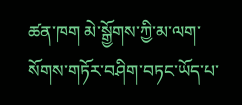ཚན་ཁག མེ་སྒྱོགས་ཀྱི་མ་ལག་སོགས་གཏོར་བཤིག་བཏང་ཡོད་པ་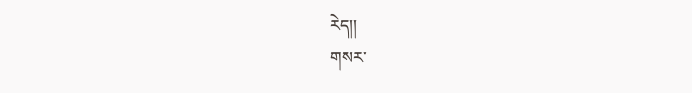རེད།།
གསར་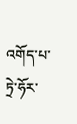འགོད་པ་ཏྲེ་ཧོར་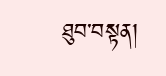ཐུབ་བསྟན།